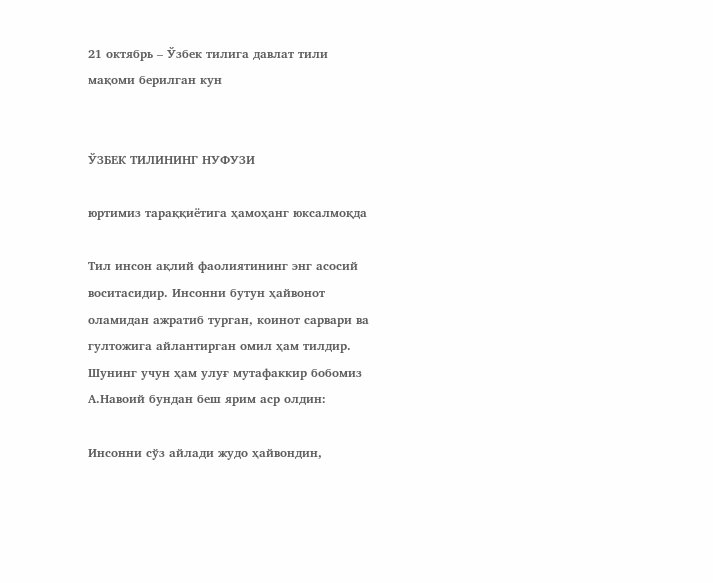21 октябрь – Ўзбек тилига давлат тили мақоми берилган кун


ЎЗБЕК ТИЛИНИНГ НУФУЗИ

юртимиз тараққиётига ҳамоҳанг юксалмоқда

Тил инсон ақлий фаолиятининг энг асосий воситасидир. Инсонни бутун ҳайвонот оламидан ажратиб турган, коинот сарвари ва гултожига айлантирган омил ҳам тилдир. Шунинг учун ҳам улуғ мутафаккир бобомиз А.Навоий бундан беш ярим аср олдин:

Инсонни сўз айлади жудо ҳайвондин,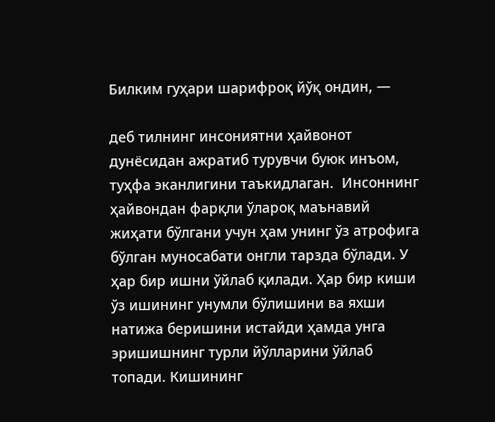Билким гуҳари шарифроқ йўқ ондин, —

деб тилнинг инсониятни ҳайвонот дунёсидан ажратиб турувчи буюк инъом, туҳфа эканлигини таъкидлаган.  Инсоннинг ҳайвондан фарқли ўлароқ маънавий жиҳати бўлгани учун ҳам унинг ўз атрофига бўлган муносабати онгли тарзда бўлади. У ҳар бир ишни ўйлаб қилади. Ҳар бир киши ўз ишининг унумли бўлишини ва яхши натижа беришини истайди ҳамда унга эришишнинг турли йўлларини ўйлаб топади. Кишининг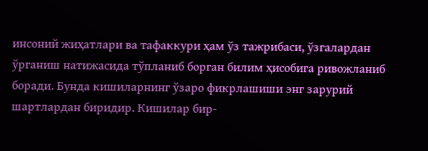инсоний жиҳатлари ва тафаккури ҳам ўз тажрибаси, ўзгалардан ўрганиш натижасида тўпланиб борган билим ҳисобига ривожланиб боради. Бунда кишиларнинг ўзаро фикрлашиши энг зарурий шартлардан биридир. Кишилар бир-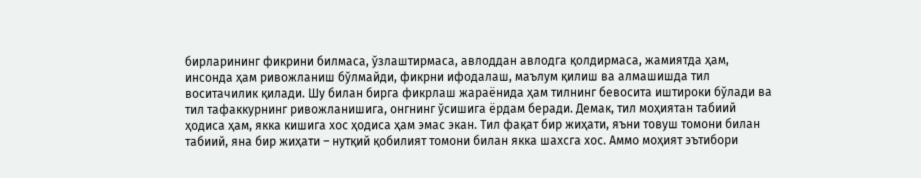бирларининг фикрини билмаса, ўзлаштирмаса, авлоддан авлодга қолдирмаса, жамиятда ҳам, инсонда ҳам ривожланиш бўлмайди, фикрни ифодалаш, маълум қилиш ва алмашишда тил воситачилик қилади. Шу билан бирга фикрлаш жараёнида ҳам тилнинг бевосита иштироки бўлади ва тил тафаккурнинг ривожланишига, онгнинг ўсишига ёрдам беради. Демак, тил моҳиятан табиий ҳодиса ҳам, якка кишига хос ҳодиса ҳам эмас экан. Тил фақат бир жиҳати, яъни товуш томони билан табиий, яна бир жиҳати – нутқий қобилият томони билан якка шахсга хос. Аммо моҳият эътибори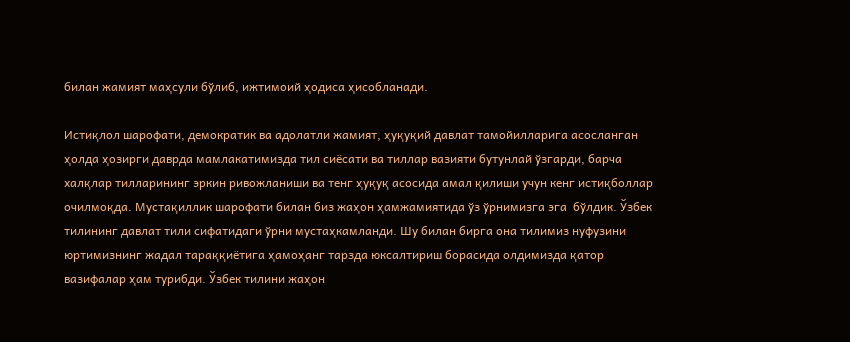билан жамият маҳсули бўлиб, ижтимоий ҳодиса ҳисобланади.

Истиқлол шарофати, демократик ва адолатли жамият, ҳуқуқий давлат тамойилларига асосланган ҳолда ҳозирги даврда мамлакатимизда тил сиёсати ва тиллар вазияти бутунлай ўзгарди, барча халқлар тилларининг эркин ривожланиши ва тенг ҳуқуқ асосида амал қилиши учун кенг истиқболлар очилмоқда. Мустақиллик шарофати билан биз жаҳон ҳамжамиятида ўз ўрнимизга эга  бўлдик. Ўзбек тилининг давлат тили сифатидаги ўрни мустаҳкамланди. Шу билан бирга она тилимиз нуфузини юртимизнинг жадал тараққиётига ҳамоҳанг тарзда юксалтириш борасида олдимизда қатор вазифалар ҳам турибди. Ўзбек тилини жаҳон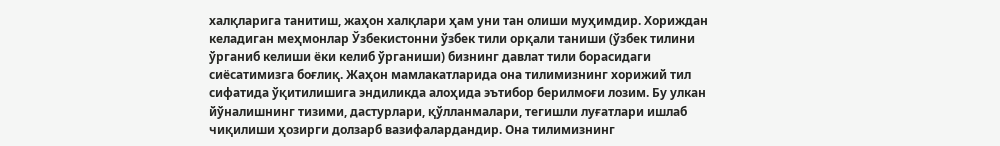халқларига танитиш, жаҳон халқлари ҳам уни тан олиши муҳимдир. Хориждан келадиган меҳмонлар Ўзбекистонни ўзбек тили орқали таниши (ўзбек тилини ўрганиб келиши ёки келиб ўрганиши) бизнинг давлат тили борасидаги сиёсатимизга боғлиқ. Жаҳон мамлакатларида она тилимизнинг хорижий тил сифатида ўқитилишига эндиликда алоҳида эътибор берилмоғи лозим. Бу улкан йўналишнинг тизими, дастурлари, қўлланмалари, тегишли луғатлари ишлаб чиқилиши ҳозирги долзарб вазифалардандир. Она тилимизнинг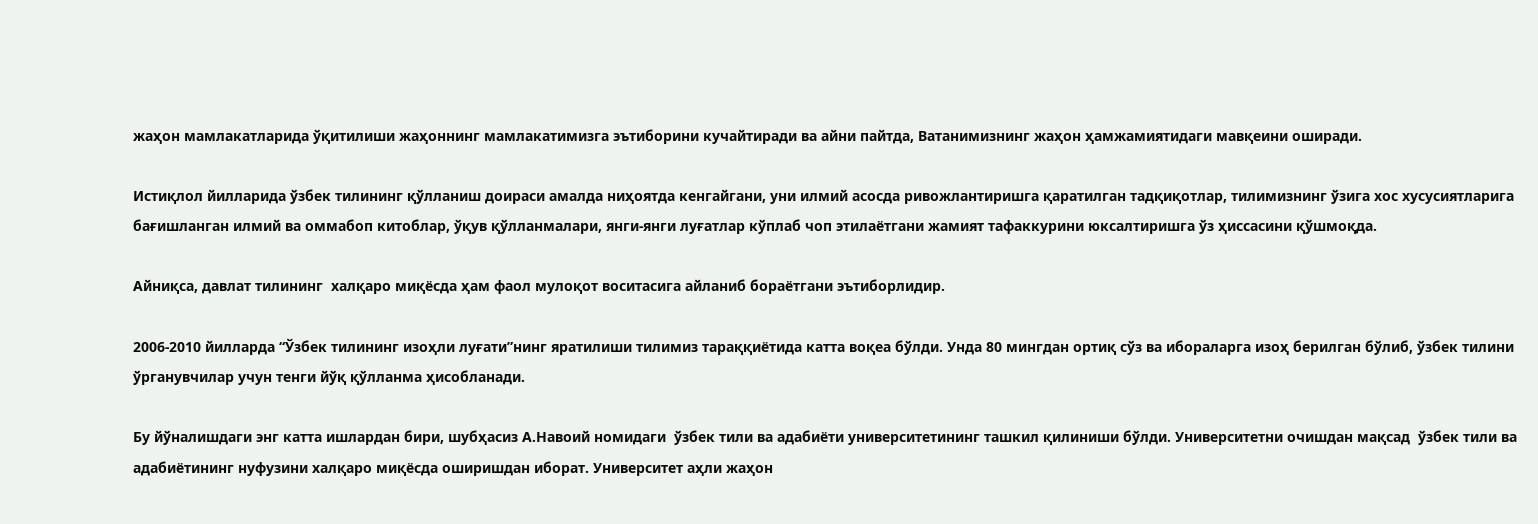жаҳон мамлакатларида ўқитилиши жаҳоннинг мамлакатимизга эътиборини кучайтиради ва айни пайтда, Ватанимизнинг жаҳон ҳамжамиятидаги мавқеини оширади.

Истиқлол йилларида ўзбек тилининг қўлланиш доираси амалда ниҳоятда кенгайгани, уни илмий асосда ривожлантиришга қаратилган тадқиқотлар, тилимизнинг ўзига хос хусусиятларига бағишланган илмий ва оммабоп китоблар, ўқув қўлланмалари, янги-янги луғатлар кўплаб чоп этилаётгани жамият тафаккурини юксалтиришга ўз ҳиссасини қўшмоқда.

Айниқса, давлат тилининг  халқаро миқёсда ҳам фаол мулоқот воситасига айланиб бораётгани эътиборлидир.

2006-2010 йилларда “Ўзбек тилининг изоҳли луғати”нинг яратилиши тилимиз тараққиётида катта воқеа бўлди. Унда 80 мингдан ортиқ сўз ва ибораларга изоҳ берилган бўлиб, ўзбек тилини ўрганувчилар учун тенги йўқ қўлланма ҳисобланади.

Бу йўналишдаги энг катта ишлардан бири, шубҳасиз А.Навоий номидаги  ўзбек тили ва адабиёти университетининг ташкил қилиниши бўлди. Университетни очишдан мақсад  ўзбек тили ва адабиётининг нуфузини халқаро миқёсда оширишдан иборат. Университет аҳли жаҳон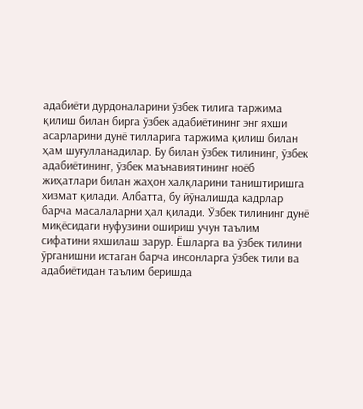адабиёти дурдоналарини ўзбек тилига таржима қилиш билан бирга ўзбек адабиётининг энг яхши асарларини дунё тилларига таржима қилиш билан ҳам шуғулланадилар. Бу билан ўзбек тилининг, ўзбек адабиётининг, ўзбек маънавиятининг ноёб жиҳатлари билан жаҳон халқларини таништиришга хизмат қилади. Албатта, бу йўналишда кадрлар барча масалаларни ҳал қилади. Ўзбек тилининг дунё миқёсидаги нуфузини ошириш учун таълим сифатини яхшилаш зарур. Ёшларга ва ўзбек тилини ўрганишни истаган барча инсонларга ўзбек тили ва адабиётидан таълим беришда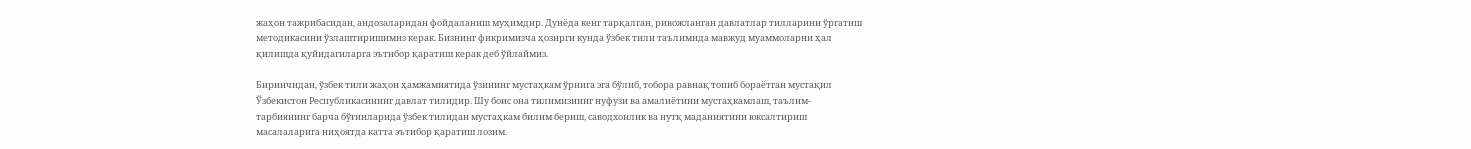жаҳон тажрибасидан, андозаларидан фойдаланиш муҳимдир. Дунёда кенг тарқалган, ривожланган давлатлар тилларини ўргатиш методикасини ўзлаштиришимиз керак. Бизнинг фикримизча ҳозирги кунда ўзбек тили таълимида мавжуд муаммоларни ҳал қилишда қуйидагиларга эътибор қаратиш керак деб ўйлаймиз.

Биринчидан, ўзбек тили жаҳон ҳамжамиятида ўзининг мустаҳкам ўрнига эга бўлиб, тобора равнақ топиб бораётган мустақил Ўзбекистон Республикасининг давлат тилидир. Шу боис она тилимизнинг нуфузи ва амалиётини мустаҳкамлаш, таълим-тарбиянинг барча бўғинларида ўзбек тилидан мустаҳкам билим бериш, саводхонлик ва нутқ маданиятини юксалтириш масалаларига ниҳоятда катта эътибор қаратиш лозим.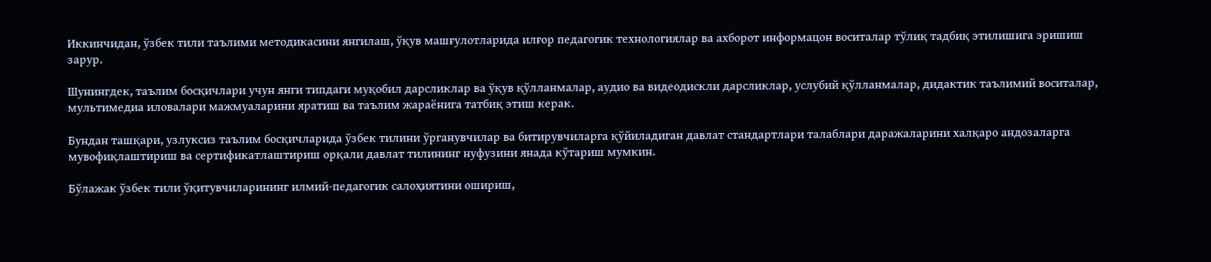Иккинчидан, ўзбек тили таълими методикасини янгилаш, ўқув машғулотларида илғор педагогик технологиялар ва ахборот информацон воситалар тўлиқ тадбиқ этилишига эришиш зарур.

Шунингдек, таълим босқичлари учун янги типдаги муқобил дарсликлар ва ўқув қўлланмалар, аудио ва видеодискли дарсликлар, услубий қўлланмалар, дидактик таълимий воситалар, мультимедиа иловалари мажмуаларини яратиш ва таълим жараёнига татбиқ этиш керак.

Бундан ташқари, узлуксиз таълим босқичларида ўзбек тилини ўрганувчилар ва битирувчиларга қўйиладиган давлат стандартлари талаблари даражаларини халқаро андозаларга мувофиқлаштириш ва сертификатлаштириш орқали давлат тилининг нуфузини янада кўтариш мумкин.

Бўлажак ўзбек тили ўқитувчиларининг илмий-педагогик салоҳиятини ошириш,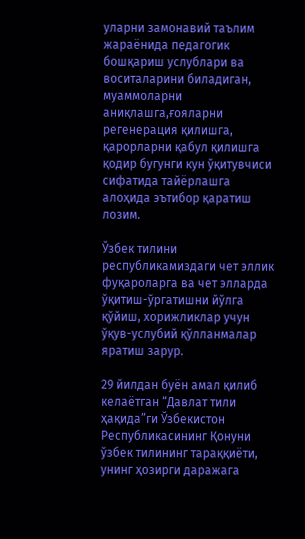уларни замонавий таълим жараёнида педагогик бошқариш услублари ва воситаларини биладиган, муаммоларни аниқлашга,ғояларни регенерация қилишга, қарорларни қабул қилишга қодир бугунги кун ўқитувчиси сифатида тайёрлашга алоҳида эътибор қаратиш лозим.

Ўзбек тилини республикамиздаги чет эллик фуқароларга ва чет элларда ўқитиш-ўргатишни йўлга қўйиш, хорижликлар учун ўқув-услубий қўлланмалар яратиш зарур.

29 йилдан буён амал қилиб келаётган “Давлат тили ҳақида”ги Ўзбекистон Республикасининг Қонуни ўзбек тилининг тараққиёти, унинг ҳозирги даражага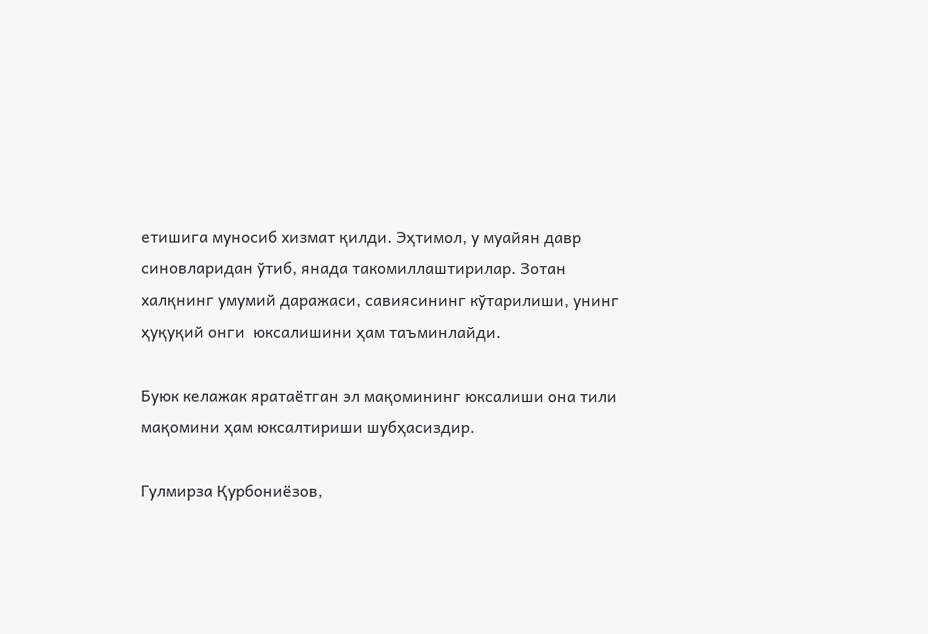етишига муносиб хизмат қилди. Эҳтимол, у муайян давр синовларидан ўтиб, янада такомиллаштирилар. Зотан халқнинг умумий даражаси, савиясининг кўтарилиши, унинг ҳуқуқий онги  юксалишини ҳам таъминлайди.

Буюк келажак яратаётган эл мақомининг юксалиши она тили мақомини ҳам юксалтириши шубҳасиздир.

Гулмирза Қурбониёзов,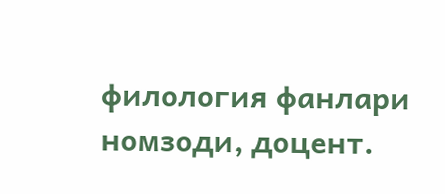филология фанлари номзоди, доцент.